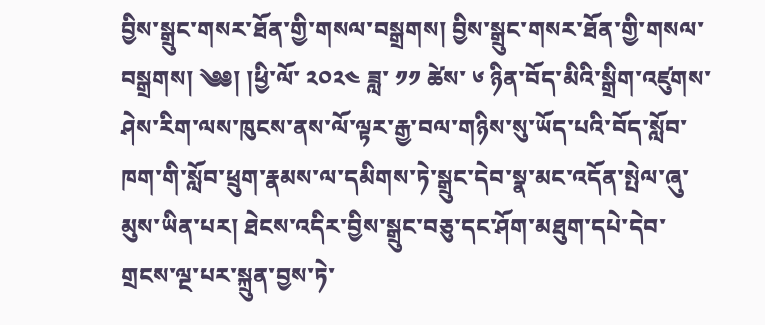བྱིས་སྒྲུང་གསར་ཐོན་གྱི་གསལ་བསྒྲགས། བྱིས་སྒྲུང་གསར་ཐོན་གྱི་གསལ་བསྒྲགས། ༄༅། །ཕྱི་ལོ་ ༢༠༢༤ ཟླ་ ༡༡ ཚེས་ ༦ ཉིན་བོད་མིའི་སྒྲིག་འཛུགས་ཤེས་རིག་ལས་ཁུངས་ནས་ལོ་ལྟར་རྒྱ་བལ་གཉིས་སུ་ཡོད་པའི་བོད་སློབ་ཁག་གི་སློབ་ཕྲུག་རྣམས་ལ་དམིགས་ཏེ་སྒྲུང་དེབ་སྣ་མང་འདོན་སྤེལ་ཞུ་མུས་ཡིན་པར། ཐེངས་འདིར་བྱིས་སྒྲུང་བཅུ་དང་ཤོག་མཐུག་དཔེ་དེབ་གྲངས་ལྔ་པར་སྐྲུན་བྱས་ཏེ་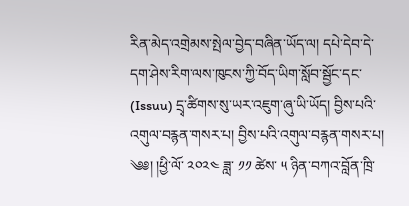རིན་མེད་འགྲེམས་སྤེལ་བྱེད་བཞིན་ཡོད་ལ། དཔེ་དེབ་དེ་དག་ཤེས་རིག་ལས་ཁུངས་ཀྱི་བོད་ཡིག་སློབ་སྦྱོང་དང་ (Issuu) དྲྭ་ཚིགས་སུ་ཡར་འཇུག་ཞུ་ཡི་ཡོད། བྱིས་པའི་འགུལ་བརྙན་གསར་པ། བྱིས་པའི་འགུལ་བརྙན་གསར་པ། ༄༅། །ཕྱི་ལོ་ ༢༠༢༤ ཟླ་ ༡༡ ཚེས་ ༥ ཉིན་བཀའ་བློན་ཁྲི་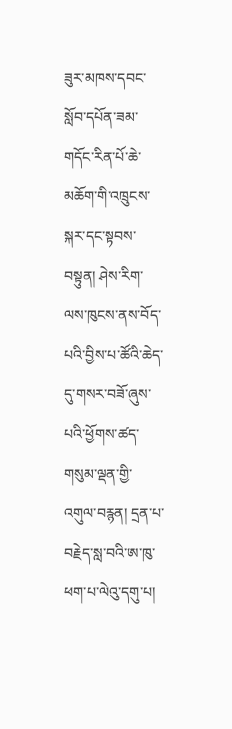ཟུར་མཁས་དབང་སློབ་དཔོན་ཟམ་གདོང་རིན་པོ་ཆེ་མཆོག་གི་འཁྲུངས་སྐར་དང་སྟབས་བསྟུན། ཤེས་རིག་ལས་ཁུངས་ནས་བོད་པའི་བྱིས་པ་ཚོའི་ཆེད་དུ་གསར་བཟོ་ཞུས་པའི་ཕྱོགས་ཚད་གསུམ་ལྡན་གྱི་འགུལ་བརྙན། དྲན་པ་བརྗེད་སླ་བའི་ཨ་ཁུ་ཕག་པ་ལེའུ་དགུ་པ།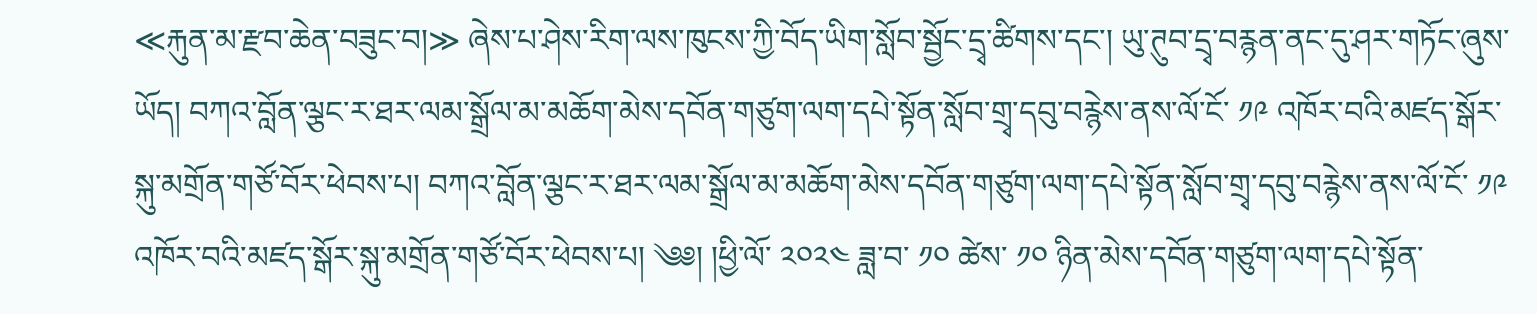≪རྐུན་མ་རྫབ་ཆེན་བཟུང་བ།≫ ཞེས་པ་ཤེས་རིག་ལས་ཁུངས་ཀྱི་བོད་ཡིག་སློབ་སྦྱོང་དྲྭ་ཚིགས་དང་། ཡུ་ཊུབ་དྲྭ་བརྙན་ནང་དུ་ཤར་གཏོང་ཞུས་ཡོད། བཀའ་བློན་ལྕང་ར་ཐར་ལམ་སྒྲོལ་མ་མཆོག་མེས་དབོན་གཙུག་ལག་དཔེ་སྟོན་སློབ་གྲྭ་དབུ་བརྙེས་ནས་ལོ་ངོ་ ༡༩ འཁོར་བའི་མཛད་སྒོར་སྐུ་མགྲོན་གཙོ་བོར་ཕེབས་པ། བཀའ་བློན་ལྕང་ར་ཐར་ལམ་སྒྲོལ་མ་མཆོག་མེས་དབོན་གཙུག་ལག་དཔེ་སྟོན་སློབ་གྲྭ་དབུ་བརྙེས་ནས་ལོ་ངོ་ ༡༩ འཁོར་བའི་མཛད་སྒོར་སྐུ་མགྲོན་གཙོ་བོར་ཕེབས་པ། ༄༅། །ཕྱི་ལོ་ ༢༠༢༤ ཟླ་བ་ ༡༠ ཚེས་ ༡༠ ཉིན་མེས་དབོན་གཙུག་ལག་དཔེ་སྟོན་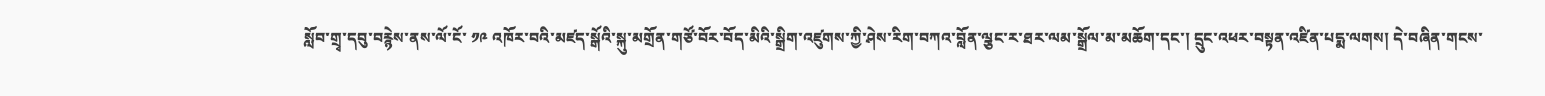སློབ་གྲྭ་དབུ་བརྙེས་ནས་ལོ་ངོ་ ༡༩ འཁོར་བའི་མཛད་སྒོའི་སྐུ་མགྲོན་གཙོ་བོར་བོད་མིའི་སྒྲིག་འཛུགས་ཀྱི་ཤེས་རིག་བཀའ་བློན་ལྕང་ར་ཐར་ལམ་སྒྲོལ་མ་མཆོག་དང་། དྲུང་འཕར་བསྟན་འཛིན་པདྨ་ལགས། དེ་བཞིན་གངས་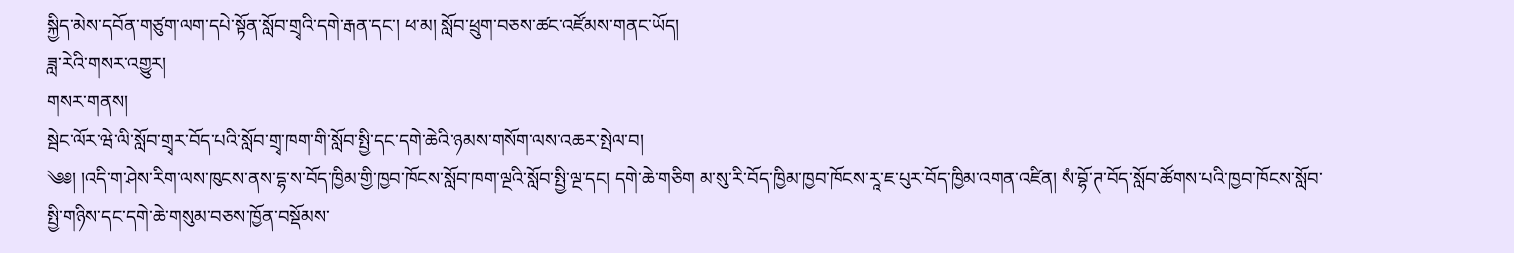སྐྱིད་མེས་དབོན་གཙུག་ལག་དཔེ་སྟོན་སློབ་གྲྭའི་དགེ་རྒན་དང་། ཕ་མ། སློབ་ཕྲུག་བཅས་ཚང་འཛོམས་གནང་ཡོད།
ཟླ་རེའི་གསར་འགྱུར།
གསར་གནས།
སྦེང་ལོར་ཝེ་ལི་སློབ་གྲྭར་བོད་པའི་སློབ་གྲྭ་ཁག་གི་སློབ་སྤྱི་དང་དགེ་ཆེའི་ཉམས་གསོག་ལས་འཆར་སྤེལ་བ།
༄༅། །འདི་ག་ཤེས་རིག་ལས་ཁུངས་ནས་དྷ་ས་བོད་ཁྱིམ་གྱི་ཁྱབ་ཁོངས་སློབ་ཁག་ལྔའི་སློབ་སྤྱི་ལྔ་དང། དགེ་ཆེ་གཅིག མ་སུ་རི་བོད་ཁྱིམ་ཁྱབ་ཁོངས་རཱ་ཇ་པུར་བོད་ཁྱིམ་འགན་འཛིན། སཾ་བྷོ་ཊ་བོད་སློབ་ཚོགས་པའི་ཁྱབ་ཁོངས་སློབ་སྤྱི་གཉིས་དང་དགེ་ཆེ་གསུམ་བཅས་ཁྱོན་བསྡོམས་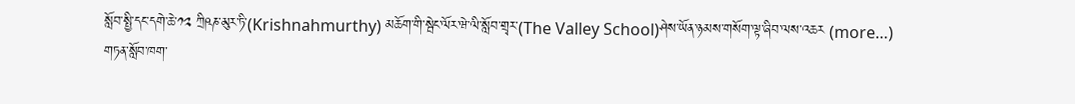སློབ་སྤྱི་དང་དགེ་ཆེ་༡༢ ཀྲིཥཎ་མུར་ཏི་(Krishnahmurthy) མཆོག་གི་སྦེང་ལོར་ཝེ་ལི་སློབ་གྲྭར་(The Valley School)ཤེས་ཡོན་ཉམས་གསོག་ལྟ་ཞིབ་ལས་འཆར (more…)
གཏན་སློབ་ཁག་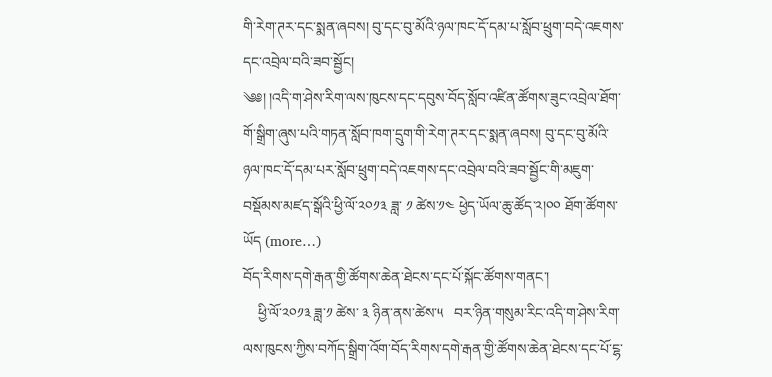གི་རེག་ཊར་དང་སྨན་ཞབས། བུ་དང་བུ་མོའི་ཉལ་ཁང་དོ་དམ་པ་སློབ་ཕྲུག་བདེ་འཇགས་དང་འབྲེལ་བའི་ཟབ་སྦྱོང།
༄༅། །འདི་ག་ཤེས་རིག་ལས་ཁུངས་དང་དབུས་བོད་སློབ་འཛིན་ཚོགས་ཟུང་འབྲེལ་ཐོག་གོ་སྒྲིག་ཞུས་པའི་གཏན་སློབ་ཁག་དྲུག་གི་རེག་ཊར་དང་སྨན་ཞབས། བུ་དང་བུ་མོའི་ཉལ་ཁང་དོ་དམ་པར་སློབ་ཕྲུག་བདེ་འཇགས་དང་འབྲེལ་བའི་ཟབ་སྦྱོང་གི་མཇུག་བསྡོམས་མཛད་སྒོའི་ཕྱི་ལོ་༢༠༡༣ ཟླ་ ༡ ཚེས་༡༤ ཕྱེད་ཡོལ་ཆུ་ཚོད་༢།༠༠ ཐོག་ཚོགས་ཡོད (more…)
བོད་རིགས་དགེ་རྒན་གྱི་ཚོགས་ཆེན་ཐེངས་དང་པོ་སྐོང་ཚོགས་གནང་།
    ཕྱི་ལོ་༢༠༡༣ ཟླ་༡ ཚེས་ ༣ ཉིན་ནས་ཚེས་༥   བར་ཉིན་གསུམ་རིང་འདི་ག་ཤེས་རིག་ལས་ཁུངས་ཀྱིས་བཀོད་སྒྲིག་འོག་བོད་རིགས་དགེ་རྒན་གྱི་ཚོགས་ཆེན་ཐེངས་དང་པོ་ངྷ་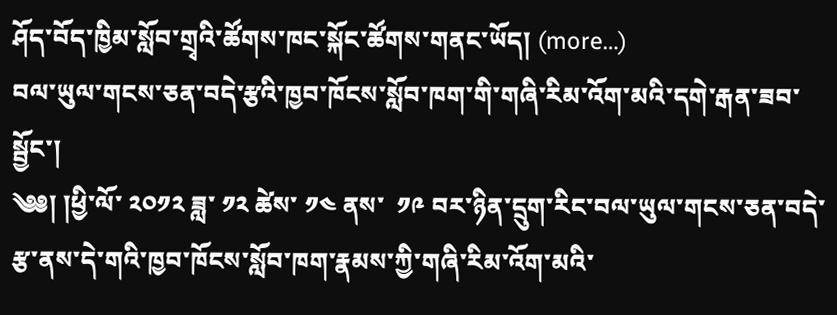ཤོད་བོད་ཁྱིམ་སློབ་གྲྭའི་ཚོགས་ཁང་སྐོང་ཚོགས་གནང་ཡོད། (more…)
བལ་ཡུལ་གངས་ཅན་བདེ་རྩའི་ཁྱབ་ཁོངས་སློབ་ཁག་གི་གཞི་རིམ་འོག་མའི་དགེ་རྒན་ཟབ་སྦྱོང་།
༄༅། །ཕྱི་ལོ་ ༢༠༡༢ ཟླ་ ༡༢ ཚེས་ ༡༤ ནས་  ༡༩ བར་ཉིན་དྲུག་རིང་བལ་ཡུལ་གངས་ཅན་བདེ་རྩ་ནས་དེ་གའི་ཁྱབ་ཁོངས་སློབ་ཁག་རྣམས་ཀྱི་གཞི་རིམ་འོག་མའི་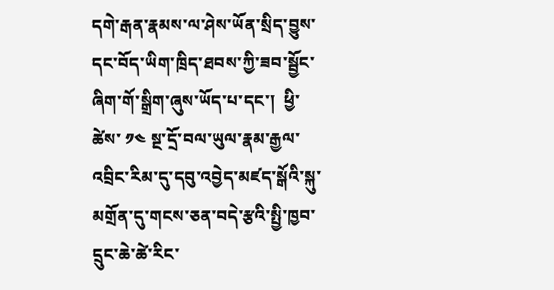དགེ་རྒན་རྣམས་ལ་ཤེས་ཡོན་སྲིད་བྱུས་དང་བོད་ཡིག་ཁྲིད་ཐབས་ཀྱི་ཟབ་སྦྱོང་ཞིག་གོ་སྒྲིག་ཞུས་ཡོད་པ་དང་།  ཕྱི་ཚེས་ ༡༤ སྔ་དྲོ་བལ་ཡུལ་རྣམ་རྒྱལ་འབྲིང་རིམ་དུ་དབུ་འབྱེད་མཛད་སྒོའི་སྐུ་མགྲོན་དུ་གངས་ཅན་བདེ་རྩའི་སྤྱི་ཁྱབ་དྲུང་ཆེ་ཚེ་རིང་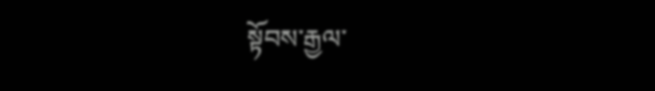སྟོབས་རྒྱལ་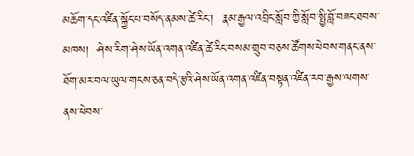མཆོག་དང་འཛིན་སྐྱོང་པ་བསོད་ནམས་ཚེ་རིང་།  རྣམ་རྒྱལ་འབྲིང་སློབ་ཀྱི་སློབ་སྤྱི་བློ་བཟང་ཐབས་མཁས།  ཤེས་རིག་ཤེས་ཡོན་འགན་འཛིན་ཚེ་རིང་བསམ་གྲུབ་བཅས་ཚོགས་ཕེབས་གནང་ནས་ཐོག་མར་བལ་ཡུལ་གངས་ཅན་བདེ་རྩའི་ཤེས་ཡོན་འགན་འཛིན་བསྟན་འཛིན་རབ་རྒྱས་ལགས་ནས་ཕེབས་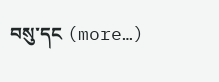བསུ་དང (more…)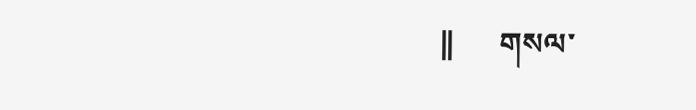||      གསལ་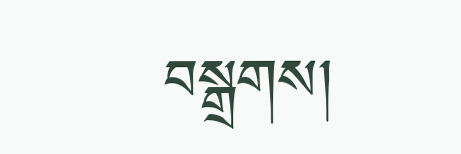བསྒྲགས།